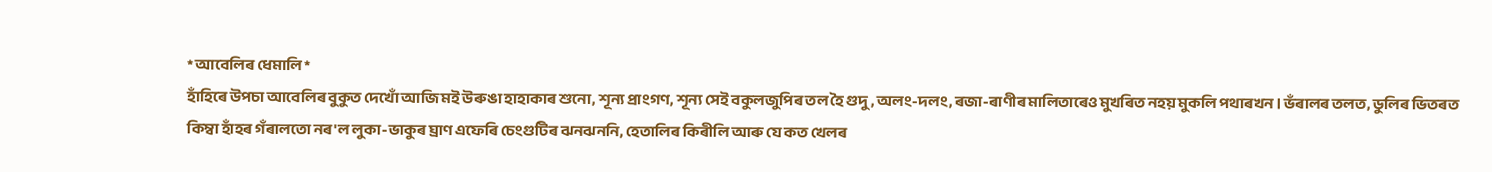* আবেলিৰ ধেমালি *
হাঁহিৰে উপচা আবেলিৰ বুকুত দেখোঁ আজি মই উৰুঙা হাহাকাৰ শুনো, শূন্য প্ৰাংগণ, শূন্য সেই বকুলজুপিৰ তল হৈ গুদু, অলং-দলং, ৰজা-ৰাণীৰ মালিতাৰেও মুখৰিত নহয় মুকলি পথাৰখন। ভঁৰালৰ তলত, ডুলিৰ ভিতৰত কিম্বা হাঁহৰ গঁৰালতো নৰ'ল লুকা-ভাকুৰ ঘ্ৰাণ এফেৰি চেংগুটিৰ ঝনঝননি, হেতালিৰ কিৰীলি আৰু যে কত খেলৰ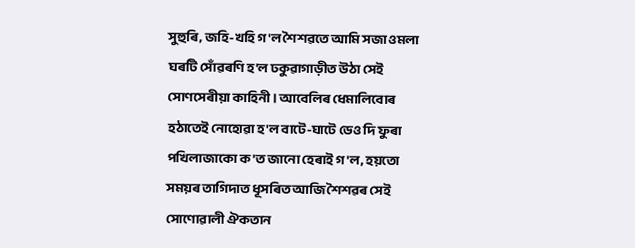সুহুৰি, জহি-খহি গ'ল শৈশৱতে আমি সজা ওমলা ঘৰটি সোঁৱৰণি হ'ল ঢকুৱাগাড়ীত উঠা সেই সোণসেৰীয়া কাহিনী। আবেলিৰ ধেমালিবোৰ হঠাতেই নোহোৱা হ'ল বাটে-ঘাটে ডেও দি ফুৰা পখিলাজাকো ক'ত জানো হেৰাই গ'ল, হয়তো সময়ৰ তাগিদাত ধূসৰিত আজি শৈশৱৰ সেই সোণোৱালী ঐকতান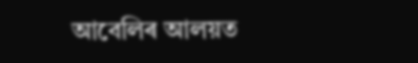আবেলিৰ আলয়ত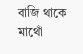বাজি থাকে মাথোঁ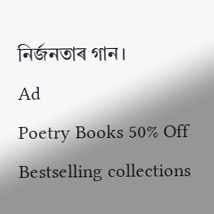নির্জনতাৰ গান।
Ad
Poetry Books 50% Off
Bestselling collections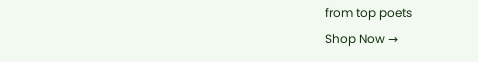from top poets
Shop Now →